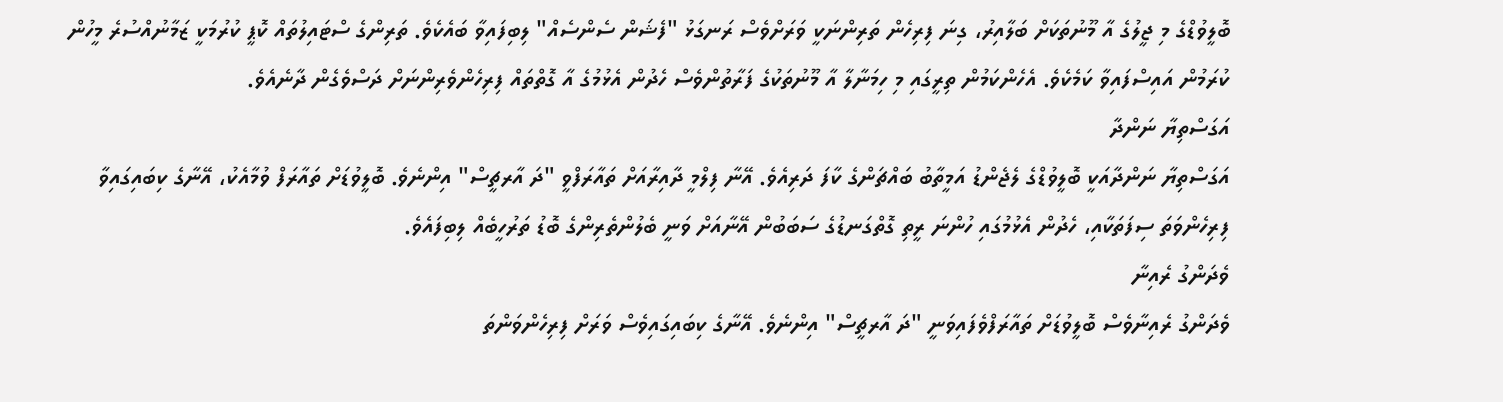ބޮލީވުޑްގެ މި ޖީލުގެ އާ މޫނުތަކަށް ބަލާއިރު، ގިނަ ފިރިހެން ތަރިންނަކީ ވަރަށްވެސް ރަނގަޅު "ފެޝަން ސެންސެއް" ލިބިފައިވާ ބައެކެވެ. ތަރިންގެ ސްޓައިލުތައް ކޮޕީ ކުރުމަކީ ޒަމާނުއްސުރެ މީހުން ކުރަމުން އައިސްފައިވާ ކަމެކެވެ. އެހެންކަމުން ތިރީގައި މި ހިމަނާލާ އާ މޫނުތަކުގެ ފަރާތުންވެސް ހެދުން އެޅުމުގެ އާ ގޮތްތައް ފިރިހެންވެރިންނަށް ދަސްވެގެން ދާނެއެވެ.
އަގަސްތިޔާ ނަންދާ
އަގަސްތިޔާ ނަންދާއަކީ ބޮލީވުޑްގެ ލެޖެންޑު އަމީތާބު ބައްޗަންގެ ކާފަ ދަރިއެވެ. އޭނާ ފިލްމީ ދާއިރާއަށް ތައާރަފްވީ "ދަ އާރޗީސް" އިންނެވެ. ބޮލީވުޑަށް ތައާރަފް ވުމާއެކު، އޭނާގެ ކިބައިގައިވާ ފިރިހެންވަތަ ސިފަތަކާއި، ހެދުން އެޅުމުގައި ހުންނަ ރީތި ގޮތްގަނޑުގެ ސަބަބުން އޭނާއަށް ވަނީ ބެލުންތެރިންގެ ބޮޑު ތަރުހީބެއް ލިބިފައެވެ.
ވެދަންގު ރެއިނާ
ވެދަންގު ރެއިނާވެސް ބޮލީވުޑަށް ތައާރަފްވެފައިވަނީ "ދަ އާރޗީސް" އިންނެވެ. އޭނާގެ ކިބައިގައިވެސް ވަރަށް ފިރިހެންވަންތަ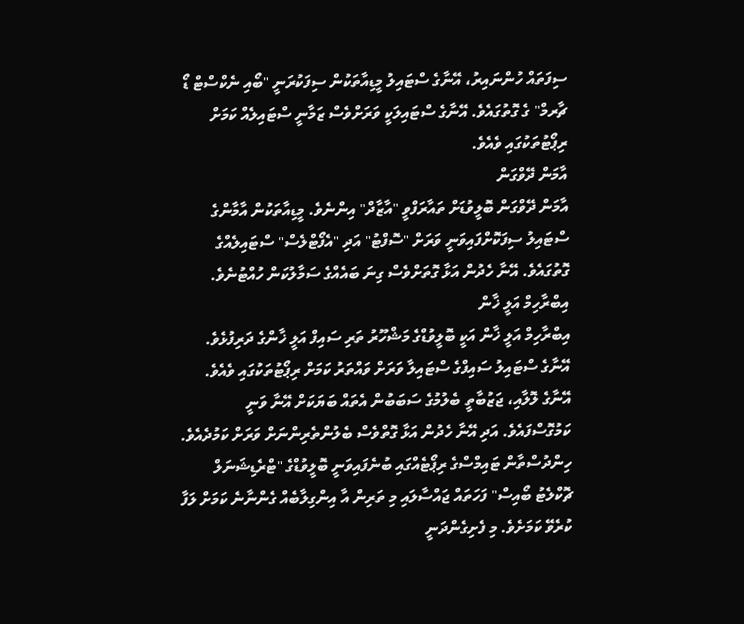ސިފަތައް ހުންނައިރު، އޭނާގެ ސްޓައިލު މީޑިއާތަކުން ސިފަކުރަނީ "ބޯއި ނެކްސްޓް ޑޯ ޗާރމް" ގެ ގޮތުގައެވެ. އޭނާގެ ސްޓައިލަކީ ވަރަށްވެސް ޒަމާނީ ސްޓައިލެއް ކަމަށް ރިޕޯޓުތަކުގައި ވެއެވެ.
އާމަން ދޭވްގަން
އާމަން ދޭވްގަން ބޮލީވުޑަށް ތައާރަފްވީ "އާޒާދް" އިންނެވެ. މީޑިއާތަކުން އާމާންގެ ސްޓައިލު ސިފަކޮށްފައިވަނީ ވަރަށް "ސޮފްޓު" އަދި "އެފޯޓްލެސް" ސްޓައިލެއްގެ ގޮތުގައެވެ. އޭނާ ހެދުން އަޅާ ގޮތަށްވެސް ގިނަ ބައެއްގެ ސަމާލުކަން ހުއްޓުނެވެ.
އިބްރާހިމް އަލީ ޚާން
އިބްރާހިމް އަލީ ޚާން އަކީ ބޮލީވުޑްގެ މަޝްހޫރު ތަރި ސައިފް އަލީ ޚާންގެ ދަރިފުޅެވެ. އޭނާގެ ސްޓައިލު ސައިފްގެ ސްޓައިލާ ވަރަށް ވައްތަރު ކަމަށް ރިޕޯޓުތަކުގައި ވެއެވެ. އޭނާގެ ލޮލާއި، ޖަޒުބާތީ ބެލުމުގެ ސަބަބުން އެތައް ބަޔަކަށް އޭނާ ވަނީ ކަމުގޮސްފައެވެ. އަދި އޭނާ ހެދުން އަޅާ ގޮތްވެސް ބެލުންތެރިންނަށް ވަރަށް ކަމުދެއެވެ.
ހިންދުސްތާން ޓައިމްސްގެ ރިޕޯޓެއްގައި ބުނެފައިވަނީ ބޮލީވުޑްގެ "ޓްރެޑިޝަނަލް ޗޮކްލެޓު ބޯއިސް" ފަހަތައް ޖައްސާލައި މި ތަރިން އާ އިންގިލާބެއް ގެންނާނެ ކަމަށް ލަފާ ކުރެވޭ ކަމަށެވެ. މި ފެށިގެންދަނީ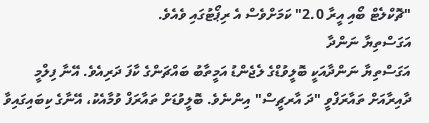"ޗޮކްލެޓް ބޯއި އީރާ 2.0" ކަމަށްވެސް އެ ރިޕޯޓުގައި ވެއެވެ.
އަގަސްތިޔާ ނަންދާ
އަގަސްތިޔާ ނަންދާއަކީ ބޮލީވުޑްގެ ލެޖެންޑު އަމީތާބު ބައްޗަންގެ ކާފަ ދަރިއެވެ. އޭނާ ފިލްމީ ދާއިރާއަށް ތައާރަފްވީ "ދަ އާރޗީސް" އިންނެވެ. ބޮލީވުޑަށް ތައާރަފް ވުމާއެކު، އޭނާގެ ކިބައިގައިވާ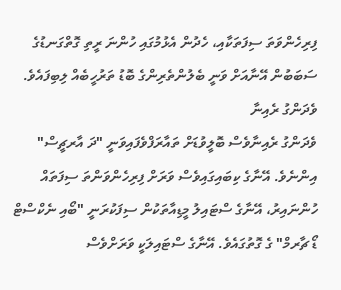ފިރިހެންވަތަ ސިފަތަކާއި، ހެދުން އެޅުމުގައި ހުންނަ ރީތި ގޮތްގަނޑުގެ ސަބަބުން އޭނާއަށް ވަނީ ބެލުންތެރިންގެ ބޮޑު ތަރުހީބެއް ލިބިފައެވެ.
ވެދަންގު ރެއިނާ
ވެދަންގު ރެއިނާވެސް ބޮލީވުޑަށް ތައާރަފްވެފައިވަނީ "ދަ އާރޗީސް" އިންނެވެ. އޭނާގެ ކިބައިގައިވެސް ވަރަށް ފިރިހެންވަންތަ ސިފަތައް ހުންނައިރު، އޭނާގެ ސްޓައިލު މީޑިއާތަކުން ސިފަކުރަނީ "ބޯއި ނެކްސްޓް ޑޯ ޗާރމް" ގެ ގޮތުގައެވެ. އޭނާގެ ސްޓައިލަކީ ވަރަށްވެސް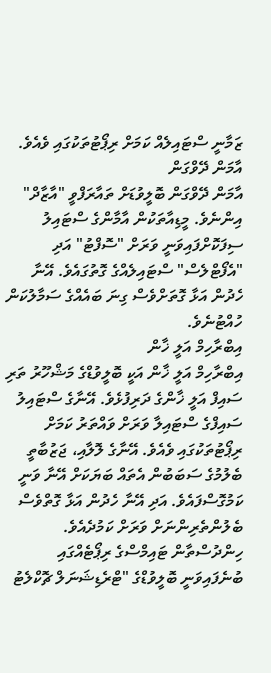ޒަމާނީ ސްޓައިލެއް ކަމަށް ރިޕޯޓުތަކުގައި ވެއެވެ.
އާމަން ދޭވްގަން
އާމަން ދޭވްގަން ބޮލީވުޑަށް ތައާރަފްވީ "އާޒާދް" އިންނެވެ. މީޑިއާތަކުން އާމާންގެ ސްޓައިލު ސިފަކޮށްފައިވަނީ ވަރަށް "ސޮފްޓު" އަދި "އެފޯޓްލެސް" ސްޓައިލެއްގެ ގޮތުގައެވެ. އޭނާ ހެދުން އަޅާ ގޮތަށްވެސް ގިނަ ބައެއްގެ ސަމާލުކަން ހުއްޓުނެވެ.
އިބްރާހިމް އަލީ ޚާން
އިބްރާހިމް އަލީ ޚާން އަކީ ބޮލީވުޑްގެ މަޝްހޫރު ތަރި ސައިފް އަލީ ޚާންގެ ދަރިފުޅެވެ. އޭނާގެ ސްޓައިލު ސައިފްގެ ސްޓައިލާ ވަރަށް ވައްތަރު ކަމަށް ރިޕޯޓުތަކުގައި ވެއެވެ. އޭނާގެ ލޮލާއި، ޖަޒުބާތީ ބެލުމުގެ ސަބަބުން އެތައް ބަޔަކަށް އޭނާ ވަނީ ކަމުގޮސްފައެވެ. އަދި އޭނާ ހެދުން އަޅާ ގޮތްވެސް ބެލުންތެރިންނަށް ވަރަށް ކަމުދެއެވެ.
ހިންދުސްތާން ޓައިމްސްގެ ރިޕޯޓެއްގައި ބުނެފައިވަނީ ބޮލީވުޑްގެ "ޓްރެޑިޝަނަލް ޗޮކްލެޓު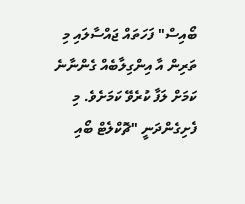ބޯއިސް" ފަހަތައް ޖައްސާލައި މި ތަރިން އާ އިންގިލާބެއް ގެންނާނެ ކަމަށް ލަފާ ކުރެވޭ ކަމަށެވެ. މި ފެށިގެންދަނީ "ޗޮކްލެޓް ބޯއި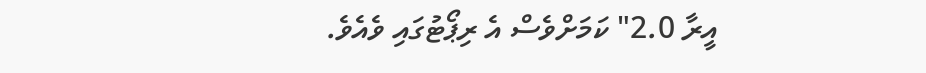އީރާ 2.0" ކަމަށްވެސް އެ ރިޕޯޓުގައި ވެއެވެ.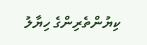ކިޔުންތެރިންގެ ހިޔާލު